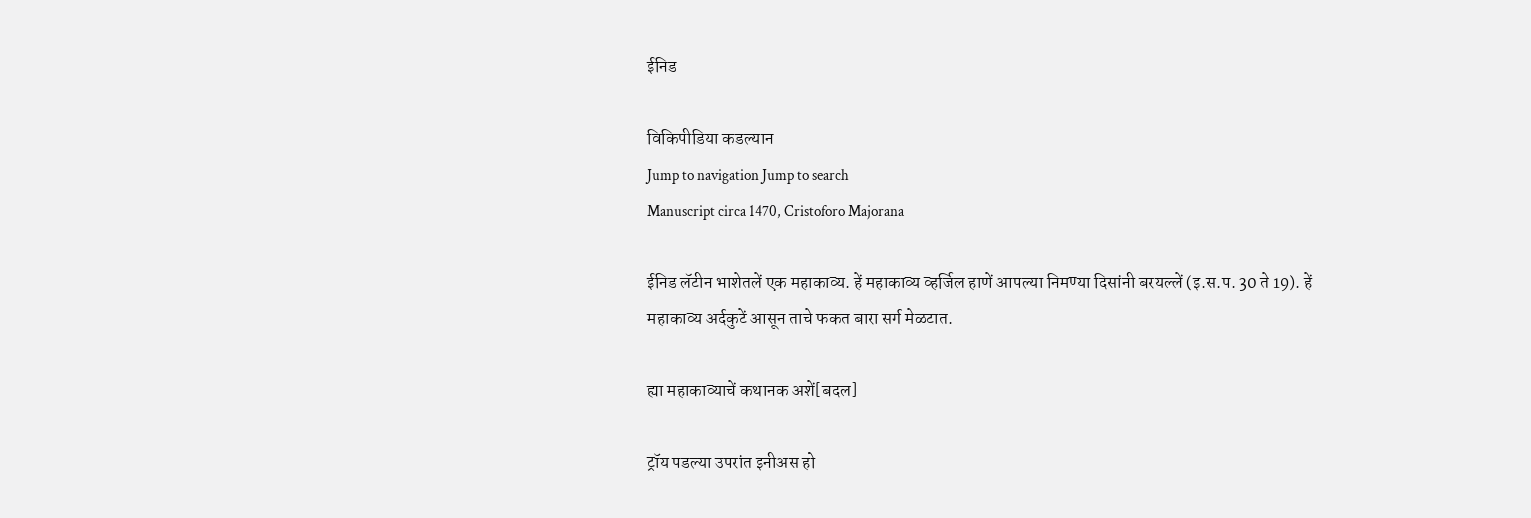ईनिड

विकिपीडिया कडल्यान
Jump to navigation Jump to search
Manuscript circa 1470, Cristoforo Majorana

ईनिड लॅटीन भाशेतलें एक महाकाव्य. हें महाकाव्य व्हर्जिल हाणें आपल्या निमण्या दिसांनी बरयल्लें (इ.स.प. 30 ते 19). हें महाकाव्य अर्दकुटें आसून ताचे फकत बारा सर्ग मेळटात.

ह्या महाकाव्याचें कथानक अशें[बदल]

ट्रॉय पडल्या उपरांत इनीअस हो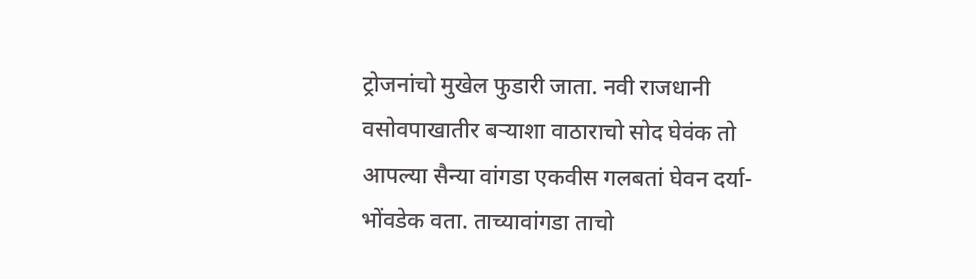ट्रोजनांचो मुखेल फुडारी जाता. नवी राजधानी वसोवपाखातीर बऱ्याशा वाठाराचो सोद घेवंक तो आपल्या सैन्या वांगडा एकवीस गलबतां घेवन दर्या-भोंवडेक वता. ताच्यावांगडा ताचो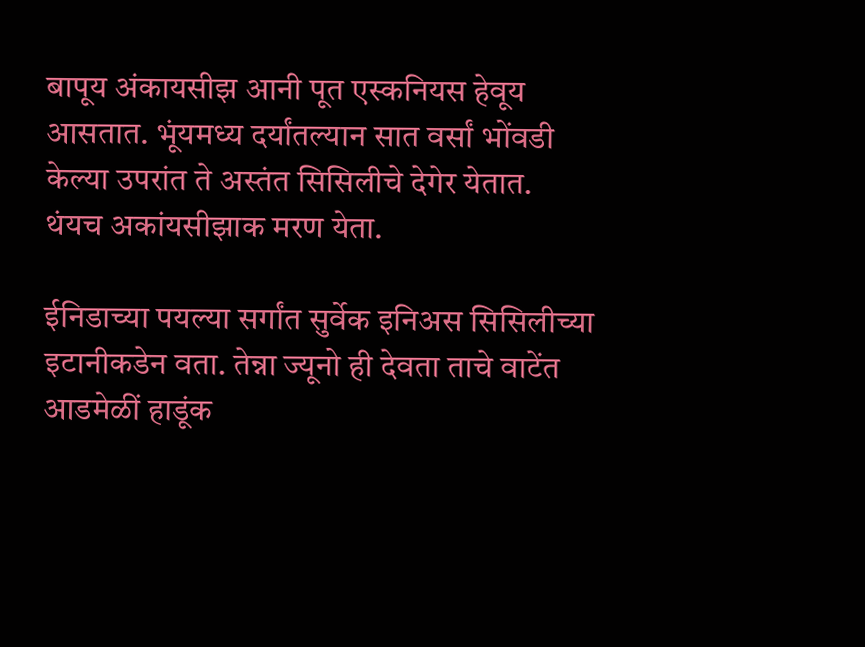बापूय अंकायसीझ आनी पूत एस्कनियस हेवूय आसतात. भूंयमध्य दर्यांतल्यान सात वर्सां भोंवडी केल्या उपरांत ते अस्तंत सिसिलीचे देगेर येतात. थंयच अकांयसीझाक मरण येता.

ईनिडाच्या पयल्या सर्गांत सुर्वेक इनिअस सिसिलीच्या इटानीकडेन वता. तेन्ना ज्यूनो ही देवता ताचे वाटेंत आडमेळीं हाडूंक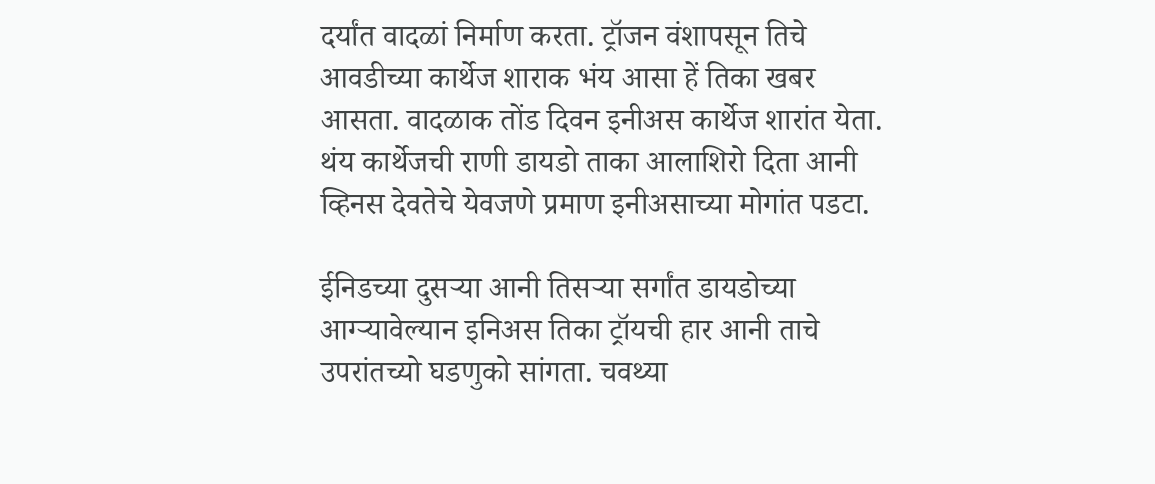दर्यांत वादळां निर्माण करता. ट्रॉजन वंशापसून तिचे आवडीच्या कार्थेज शाराक भंय आसा हें तिका खबर आसता. वादळाक तोंड दिवन इनीअस कार्थेज शारांत येता. थंय कार्थेजची राणी डायडो ताका आलाशिरो दिता आनी व्हिनस देवतेचे येवजणे प्रमाण इनीअसाच्या मोगांत पडटा.

ईनिडच्या दुसऱ्या आनी तिसऱ्या सर्गांत डायडोच्या आग्ऱ्यावेल्यान इनिअस तिका ट्रॉयची हार आनी ताचे उपरांतच्यो घडणुको सांगता. चवथ्या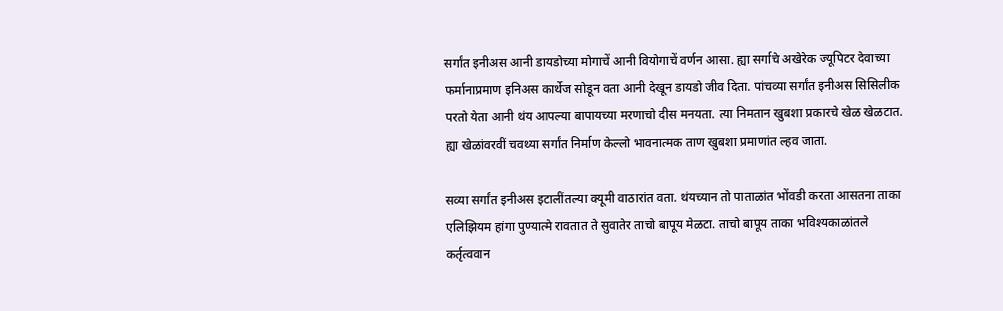सर्गांत इनीअस आनी डायडोच्या मोगाचें आनी वियोगाचें वर्णन आसा. ह्या सर्गाचे अखेरेक ज्यूपिटर देवाच्या फर्मानाप्रमाण इनिअस कार्थेज सोडून वता आनी देखून डायडो जीव दिता. पांचव्या सर्गांत इनीअस सिसिलीक परतो येता आनी थंय आपल्या बापायच्या मरणाचो दीस मनयता. त्या निमतान खुबशा प्रकारचे खेळ खेळटात. ह्या खेळांवरवीं चवथ्या सर्गांत निर्माण केल्लो भावनात्मक ताण खुबशा प्रमाणांत ल्हव जाता.

सव्या सर्गांत इनीअस इटालींतल्या क्यूमी वाठारांत वता. थंयच्यान तो पाताळांत भोंवडी करता आसतना ताका एलिझियम हांगा पुण्यात्मे रावतात ते सुवातेर ताचो बापूय मेळटा. ताचो बापूय ताका भविश्यकाळांतले कर्तृत्ववान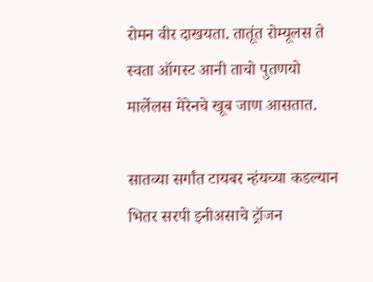रोमन वीर दाखयता. तातूंत रोम्यूलस ते स्वता ऑगस्ट आनी ताचो पुतणयो मार्लेलस मेरेनचे खूब जाण आसतात.

सातव्या सर्गांत टायबर न्हंयच्या कडल्यान भितर सरपी इनीअसाचे ट्रॉजन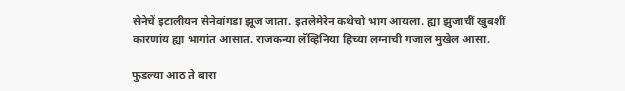सेनेचें इटालीयन सेनेवांगडा झूज जाता. इतलेमेरेन कथेचो भाग आयला. ह्या झुजाचीं खुबशीं कारणांय ह्या भागांत आसात. राजकन्या लॅव्हिनिया हिच्या लग्नाची गजाल मुखेल आसा.

फुडल्या आठ ते बारा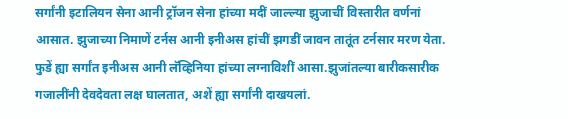सर्गांनी इटालियन सेना आनी ट्रॉजन सेना हांच्या मदीं जाल्ल्या झुजाचीं विस्तारीत वर्णनां आसात. झुजाच्या निमाणें टर्नस आनी इनीअस हांचीं झगडीं जावन तातूंत टर्नसार मरण येता. फुडें ह्या सर्गांत इनीअस आनी लॅव्हिनिया हांच्या लग्नाविशीं आसा.झुजांतल्या बारीकसारीक गजालींनी देवदेवता लक्ष घालतात, अशें ह्या सर्गांनी दाखयलां.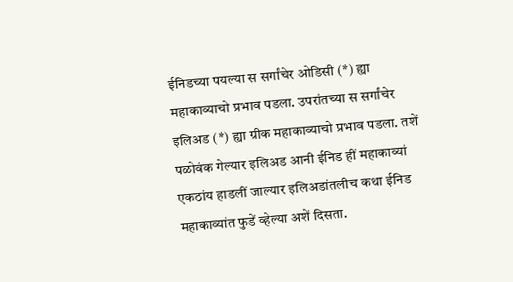ईनिडच्या पयल्या स सर्गांचेर ओडिसी (*) ह्या महाकाव्याचो प्रभाव पडला. उपरांतच्या स सर्गांचेर इलिअड (*) ह्या ग्रीक महाकाव्याचो प्रभाव पडला. तशें पळोवंक गेल्यार इलिअड आनी ईनिड हीं महाकाव्यां एकठांय हाडलीं जाल्यार इलिअडांतलीच कथा ईनिड महाकाव्यांत फुडें व्हेल्या अशें दिसता.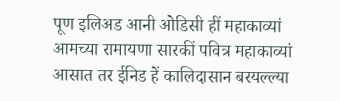पूण इलिअड आनी ओडिसी हीं महाकाव्यां आमच्या रामायणा सारकीं पवित्र महाकाव्यां आसात तर ईनिड हें कालिदासान बरयल्ल्या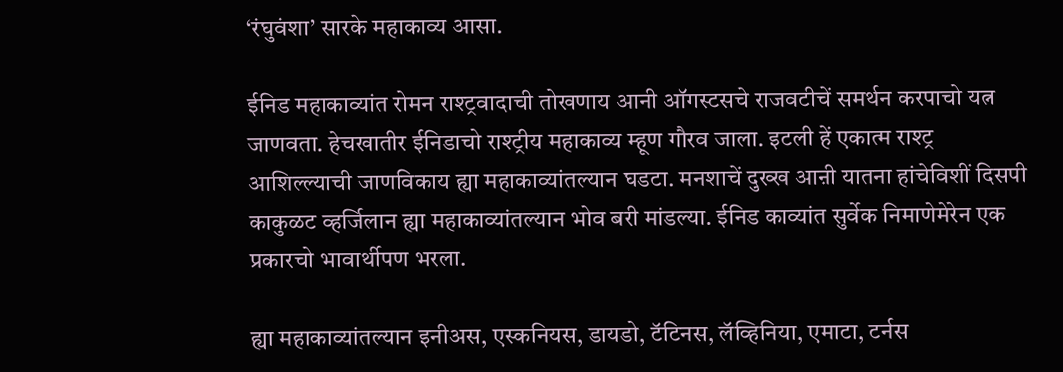‘रंघुवंशा’ सारके महाकाव्य आसा.

ईनिड महाकाव्यांत रोमन राश्ट्रवादाची तोखणाय आनी ऑगस्टसचे राजवटीचें समर्थन करपाचो यत्न जाणवता. हेचखातीर ईनिडाचो राश्ट्रीय महाकाव्य म्हूण गौरव जाला. इटली हें एकात्म राश्ट्र आशिल्ल्याची जाणविकाय ह्या महाकाव्यांतल्यान घडटा. मनशाचें दुख्ख आऩी यातना हांचेविशीं दिसपी काकुळट व्हर्जिलान ह्या महाकाव्यांतल्यान भोव बरी मांडल्या. ईनिड काव्यांत सुर्वेक निमाणेमेरेन एक प्रकारचो भावार्थीपण भरला.

ह्या महाकाव्यांतल्यान इनीअस, एस्कनियस, डायडो, टॅटिनस, लॅव्हिनिया, एमाटा, टर्नस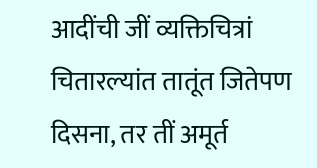आदींची जीं व्यक्तिचित्रां चितारल्यांत तातूंत जितेपण दिसना, तर तीं अमूर्त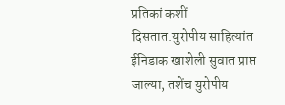प्रतिकां कशीं दिसतात.युरोपीय साहित्यांत ईनिडाक खाशेली सुवात प्राप्त जाल्या, तशेंच युरोपीय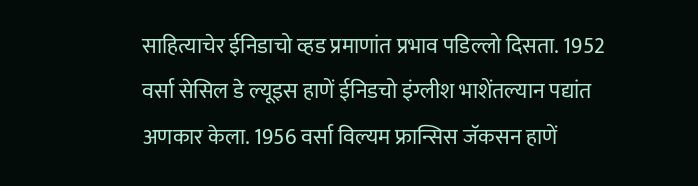साहित्याचेर ईनिडाचो व्हड प्रमाणांत प्रभाव पडिल्लो दिसता. 1952 वर्सा सेसिल डे ल्यूइस हाणें ईनिडचो इंग्लीश भाशेंतल्यान पद्यांत अणकार केला. 1956 वर्सा विल्यम फ्रान्सिस जॅकसन हाणें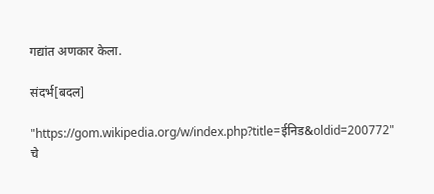गद्यांत अणकार केला.

संदर्भ[बदल]

"https://gom.wikipedia.org/w/index.php?title=ईनिड&oldid=200772" चे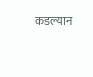कडल्यान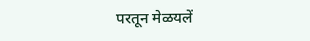परतून मेळयलें